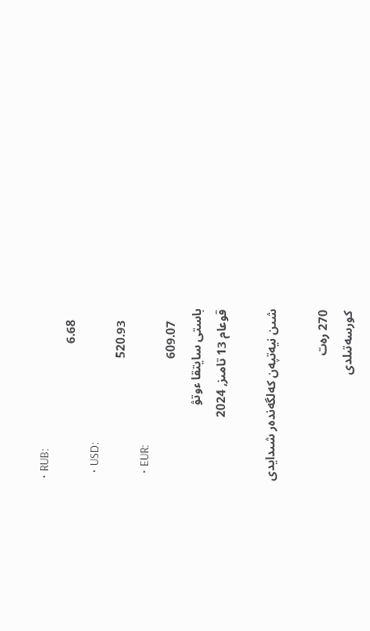• RUB:
    6.68
  • USD:
    520.93
  • EUR:
    609.07
باستى سايتقا ءوتۋ
قوعام 13 تامىز, 2024

شىن نيەتپەن كەلگەندەر شىدايدى

270 رەت
كورسەتىلدى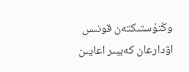وڭتۇستىكتەن قونىس اۋدارعان كەيبىر اعايىن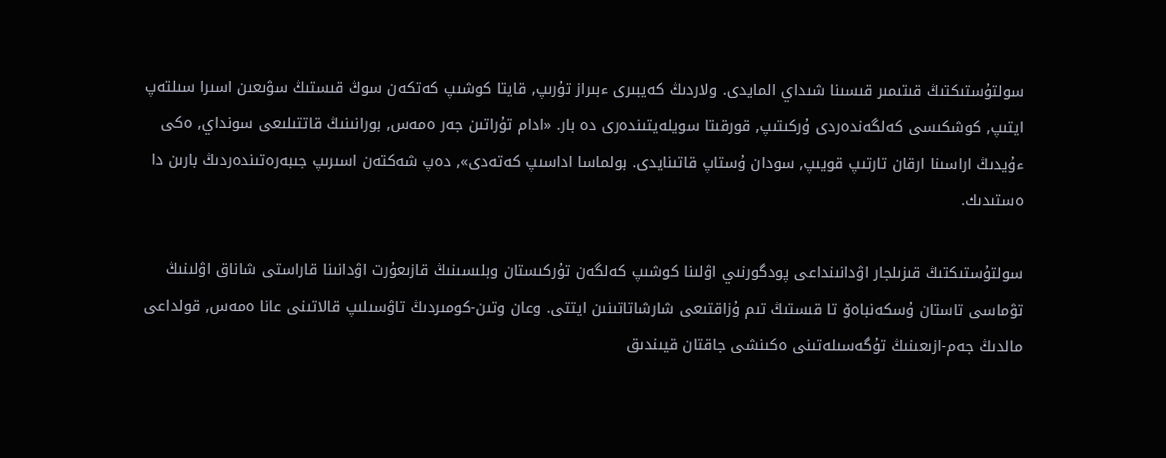سولتۇستىكتىڭ قىتىمىر قىسىنا شىداي المايدى. ولاردىڭ كەيبىرى ءبىراز تۇرىپ, قايتا كوشىپ كەتكەن سوڭ قىستىڭ سۋىعىن اسىرا سىلتەپ ايتىپ, كوشكىسى كەلگەندەردى ۇركىتىپ, قورقىتا سويلەيتىندەرى دە بار. «ادام تۇراتىن جەر ەمەس, بورانىنىڭ قاتتىلىعى سونداي, ەكى ءۇيدىڭ اراسىنا ارقان تارتىپ قويىپ, سودان ۇستاپ قاتىنايدى. بولماسا اداسىپ كەتەدى», دەپ شەكتەن اسىرىپ جىبەرەتىندەردىڭ بارىن دا ەستىدىك.

سولتۇستىكتىڭ قىزىلجار اۋدانىنداعى پودگورنىي اۋلىنا كوشىپ كەلگەن تۇركىستان وبلىسىنىڭ قازىعۇرت اۋدانىنا قاراستى شاناق اۋلىنىڭ تۋماسى تاستان ۇسكەنباەۆ تا قىستىڭ تىم ۇزاقتىعى شارشاتاتىنىن ايتتى. وعان وتىن-كومىردىڭ تاۋسىلىپ قالاتىنى عانا ەمەس, قولداعى مالدىڭ جەم-ازىعىنىڭ تۇگەسىلەتىنى ەكىنشى جاقتان قيىندىق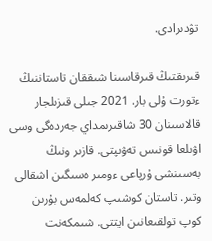تۋدىرادى.

قىرىقتىڭ قىرقاسىنا شىققان تاستاننىڭ ءتورت ۇلى بار. 2021 جىلى قىزىلجار قالاسىنان 30 شاقىرىمداي جەردەگى وسى اۋىلعا قونىس تەۋىپتى. قازىر ونىڭ بەسىنشى ۇرپاعى ءومىر ەسىگىن اشقالى وتىر. تاستان كوشىپ كەلمەس بۇرىن كوپ تولقىعانىن ايتتى. شىمكەنت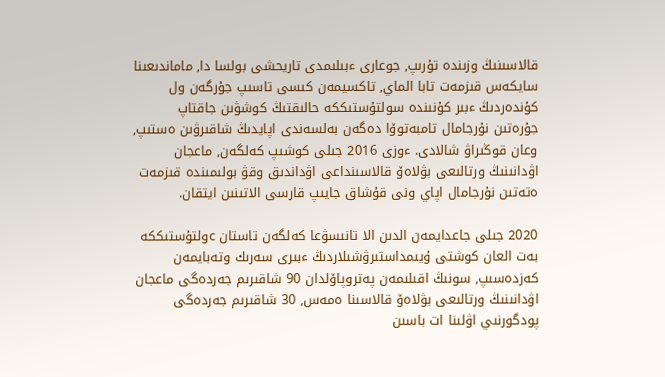قالاسىنىڭ وزىندە تۇرىپ, جوعارى ءبىلىمدى تاريحشى بولسا دا, ماماندىعىنا سايكەس قىزمەت تابا الماي, تاكسيمەن كىسى تاسىپ جۇرگەن ول كۇندەردىڭ ءبىر كۇنىندە سولتۇستىككە حالىقتىڭ كوشۋىن جاقتاپ جۇرەتىن نۇرجامال تامبەتوۆا دەگەن بەلسەندى اپايدىڭ شاقىرۋىن ەستىپ, وعان قوڭىراۋ شالادى. ءوزى 2016 جىلى كوشىپ كەلگەن, ماعجان اۋدانىنىڭ ورتالىعى بۋلاەۆ قالاسىنداعى اۋداندىق وقۋ بولىمىندە قىزمەت ەتەتىن نۇرجامال اپاي ونى قۇشاق جايىپ قارسى الاتىنىن ايتقان.

2020 جىلى جاعدايمەن الدىن الا تانىسۋعا كەلگەن تاستان cولتۇستىككە بەت العان كوشتى ۇيىمداستىرۋشىلاردىڭ ءبىرى سەرىك وتەبايمەن كەزدەسىپ, سونىڭ اقىلىمەن پەتروپاۆلدان 90 شاقىرىم جەردەگى ماعجان اۋدانىنىڭ ورتالىعى بۋلاەۆ قالاسىنا ەمەس, 30 شاقىرىم جەردەگى پودگورنىي اۋلىنا ات باسىن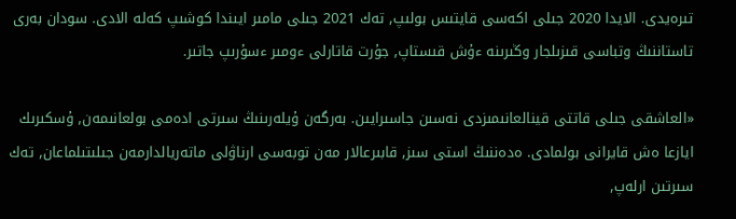تىرەيدى. الايدا 2020 جىلى اكەسى قايتىس بولىپ, تەك 2021 جىلى مامىر ايىندا كوشىپ كەلە الادى. سودان بەرى تاستاننىڭ وتباسى قىزىلجار وڭىرىنە ءۇش قىستاپ, جۇرت قاتارلى ءومىر ءسۇرىپ جاتىر.

«العاشقى جىلى قاتتى قينالعانىمىزدى نەسىن جاسىرايىن. بەرگەن ۇيلەرىنىڭ سىرتى ادەمى بولعانىمەن, ۇسكىرىك ايازعا ەش قايرانى بولمادى. ەدەننىڭ استى سىز, قابىرعالار مەن توبەسى ارناۋلى ماتەريالدارمەن جىلىتىلماعان, تەك سىرتىن ارلەپ,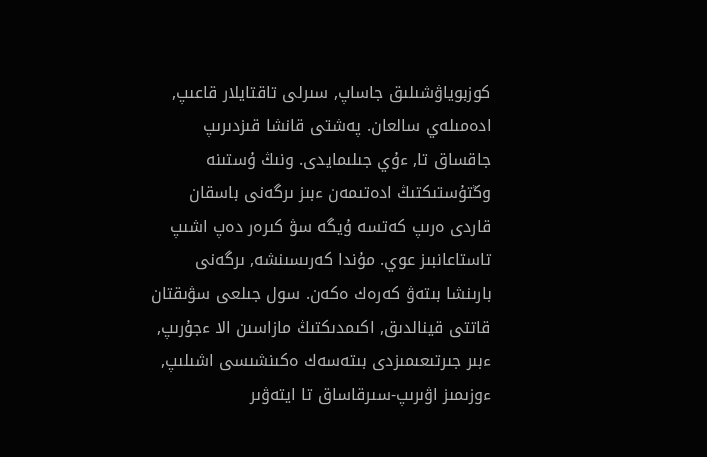كوزبوياۋشىلىق جاساپ, سىرلى تاقتايلار قاعىپ, ادەمىلەي سالعان. پەشتى قانشا قىزدىرىپ جاقساق تا, ءۇي جىلىمايدى. ونىڭ ۇستىنە وڭتۇستىكتىڭ ادەتىمەن ءبىز ىرگەنى باسقان قاردى ەرىپ كەتسە ۇيگە سۋ كىرەر دەپ اشىپ تاستاعانبىز عوي. مۇندا كەرىسىنشە, ىرگەنى بارىنشا بىتەۋ كەرەك ەكەن. سول جىلعى سۋىقتان قاتتى قينالدىق, اكىمدىكتىڭ مازاسىن الا ءجۇرىپ, ءبىر جىرتىعىمىزدى بىتەسەك ەكىنشىسى اشىلىپ, ءوزىمىز اۋىرىپ-سىرقاساق تا ايتەۋىر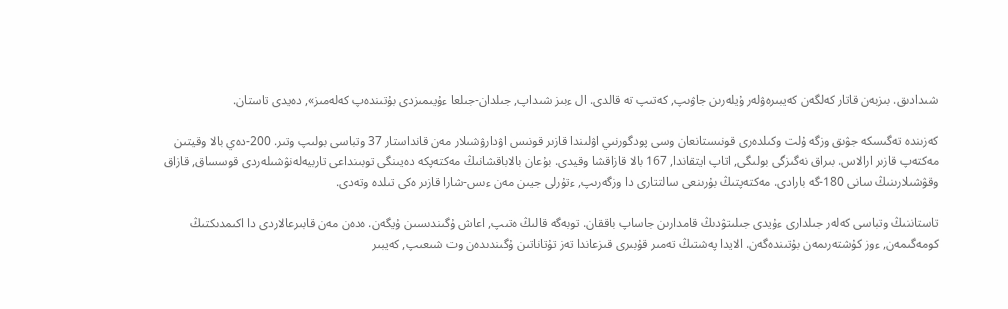شىدادىق. بىزبەن قاتار كەلگەن كەيبىرەۋلەر ۇيلەرىن جاۋىپ, كەتىپ تە قالدى. ال ءبىز شىداپ, جىلدان-جىلعا ءۇيىمىزدى بۇتىندەپ كەلەمىز», دەيدى تاستان.

كەزىندە تەگىسكە جۋىق وزگە ۇلت وكىلدەرى قونىستانعان وسى پودگورنىي اۋلىندا قازىر قونىس اۋدارۋشىلار مەن قانداستار 37 وتباسى بولىپ وتىر. 200-دەي بالا وقيتىن مەكتەپ قازىر ارالاس. بىراق نەگىزگى بولىگى, اتاپ ايتقاندا, 167 بالا قازاقشا وقيدى. بۇعان بالاباقشانىڭ مەكتەپكە دەيىنگى توبىنداعى تاربيەلەنۋشىلەردى قوسساق, قازاق وقۋشىلارىنىڭ سانى 180-گە بارادى. مەكتەپتىڭ بۇرىنعى سالتتارى دا وزگەرىپ, ءتۇرلى جيىن مەن ءىس-شارا قازىر ەكى تىلدە وتەدى.

تاستاننىڭ وتباسى كەلەر جىلدارى ءۇيدى جىلىتۋدىڭ قامدارىن جاساپ باققان. توبەگە قالىڭ ەتىپ, اعاش ۇگىندىسىن ۇيگەن. ەدەن مەن قابىرعالاردى دا اكىمدىكتىڭ كومەگىمەن, ءوز كۇشتەرىمەن بۇتىندەگەن. الايدا پەشتىڭ تەمىر قۇبىرى قىزعاندا تەز تۇتاناتىن ۇگىندىدەن وت شىعىپ, كەيبىر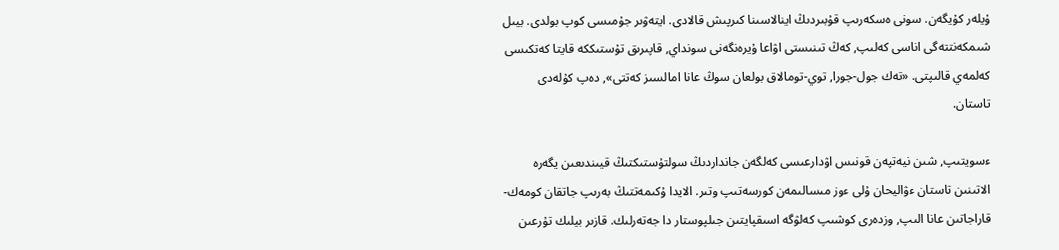ۇيلەر كۇيگەن. سونى ەسكەرىپ قۇبىردىڭ اينالاسىنا كىرپىش قالادى. ايتەۋىر جۇمىسى كوپ بولدى. بيىل شىمكەنتتەگى اناسى كەلىپ, كەڭ تىنىستى اۋاعا ۇيرەنگەنى سونداي, قاپىرىق تۇستىككە قايتا كەتكىسى كەلمەي قالىپتى. «تەك جول-جورا, توي-تومالاق بولعان سوڭ عانا امالسىز كەتتى», دەپ كۇلەدى تاستان.

ءسويتىپ, شىن نيەتپەن قونىس اۋدارعىسى كەلگەن جانداردىڭ سولتۇستىكتىڭ قيىندىعىن يگەرە الاتىنىن تاستان ءۋاليحان ۇلى ءوز مىسالىمەن كورسەتىپ وتىر. الايدا ۇكىمەتتىڭ بەرىپ جاتقان كومەك-قاراجاتىن عانا الىپ, وزدەرى كوشىپ كەلۋگە اسىقپايتىن جىلپوستار دا جەتەرلىك. قازىر بيلىك تۇرعىن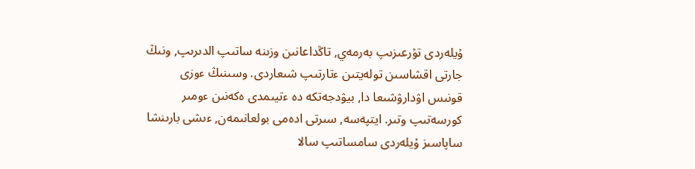ۇيلەردى تۇرعىزىپ بەرمەي, تاڭداعانىن وزىنە ساتىپ الدىرىپ, ونىڭ جارتى اقشاسىن تولەيتىن ءتارتىپ شىعاردى. وسىنىڭ ءوزى قونىس اۋدارۋشىعا دا, بيۋدجەتكە دە ءتيىمدى ەكەنىن ءومىر كورسەتىپ وتىر. ايتپەسە, سىرتى ادەمى بولعانىمەن, ءىشى بارىنشا ساپاسىز ۇيلەردى سامساتىپ سالا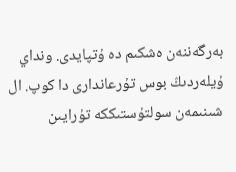بەرگەننەن ەشكىم دە ۇتپايدى. ونداي ۇيلەردىڭ بوس تۇرعاندارى دا كوپ. ال شىنىمەن سولتۇستىككە تۇرايىن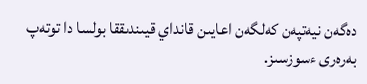دەگەن نيەتپەن كەلگەن اعايىن قانداي قيىندىققا بولسا دا توتەپ بەرەرى ءسوزسىز.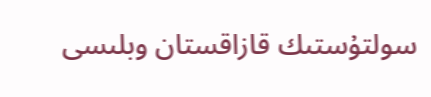سولتۇستىك قازاقستان وبلىسى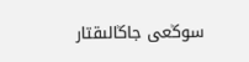سوڭعى جاڭالىقتار